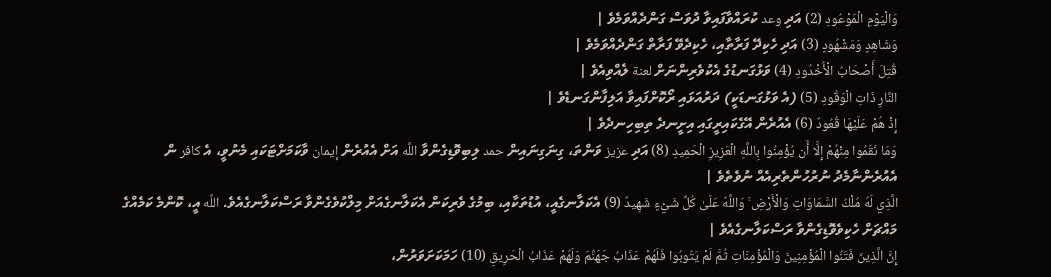وَالْيَوْمِ الْمَوْعُودِ (2) އަދި وعد ކުރައްވާފައިވާ ދުވަސް ގަންދެއްވަމެވެ |
وَشَاهِدٍ وَمَشْهُودٍ (3) އަދި ހެކިދޭ ފަރާތާއި، ހެކިދެވޭ ފަރާތް ގަންދެއްވަމެވެ |
قُتِلَ أَصْحَابُ الْأُخْدُودِ (4) ވަޅުގަނޑުގެ އެކުވެރިންނަށް لعنة ލެއްވިއެވެ |
النَّارِ ذَاتِ الْوَقُودِ (5) (އެ ވަޅުގަނޑަކީ) ދަރުއަޅައި ރޯކޮށްފައިވާ އަލިފާންގަނޑެވެ |
إِذْ هُمْ عَلَيْهَا قُعُودٌ (6) އެއުރެން އޭގެކައިރީގައި އިށީނދެ ތިބިހިނދެވެ |
وَمَا نَقَمُوا مِنْهُمْ إِلَّا أَن يُؤْمِنُوا بِاللَّهِ الْعَزِيزِ الْحَمِيدِ (8) އަދި عزيز ވަންތަ، ގިނަގިނައިން حمد ލިބިވޮޑިގެންވާ اللَّه އަށް އެއުރެން إيمان ވާކަމަށްޓަކައި މެނުވީ، އެ كافر ން އެއުރެންނާމެދު ނުރުހުންތެރިއެއް ނުވެތެވެ |
الَّذِي لَهُ مُلْكُ السَّمَاوَاتِ وَالْأَرْضِ ۚ وَاللَّهُ عَلَىٰ كُلِّ شَيْءٍ شَهِيدٌ (9) އެކަލާނގެއީ، އުޑުތަކާއި، ބިމުގެ ވެރިކަން އެކަލާނގެއަށް މިލްކުވެގެންވާ ރަސްކަލާނގެއެވެ. اللَّه އީ، ކޮންމެ ކަމެއްގެ މައްޗަށް ހެކިވެވޮޑިގެންވާ ރަސްކަލާނގެއެވެ |
إِنَّ الَّذِينَ فَتَنُوا الْمُؤْمِنِينَ وَالْمُؤْمِنَاتِ ثُمَّ لَمْ يَتُوبُوا فَلَهُمْ عَذَابُ جَهَنَّمَ وَلَهُمْ عَذَابُ الْحَرِيقِ (10) ހަމަކަށަވަރުން،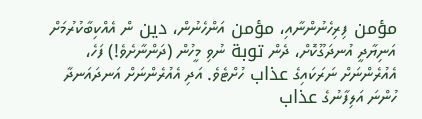مؤمن ފިރިހެނުންނާއި، مؤمن އަންހެނުން، دين ން އެއްކިބާކުރުމަށް އަނިޔާދީ އުނދަގޫކޮށް، ދެން توبة ނުވި މީހުން (ދަންނާށެވެ!) ފަހެ، އެއުރެންނަށް ނަރަކައިގެ عذاب ހުށްޓެވެ. އަދި އެއުރެންނަށް އަނދައަނދާ ހުންނަ އަލިފާނުގެ عذاب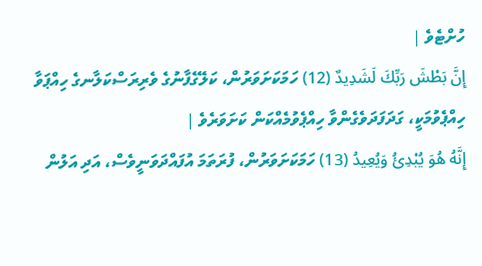ހުށްޓެވެ |
إِنَّ بَطْشَ رَبِّكَ لَشَدِيدٌ (12) ހަމަކަށަވަރުން، ކަލޭގެފާނުގެ ވެރިރަސްކަލާނގެ ހިއްޕަވާ ހިއްޕެވުމަކީ، ގަދަފަދަވެގެންވާ ހިއްޕެވުމެއްކަން ކަށަވަރެވެ |
إِنَّهُ هُوَ يُبْدِئُ وَيُعِيدُ (13) ހަމަކަށަވަރުން، ފުރަތަމަ އުފައްދަވަނީވެސް، އަދި އަލުން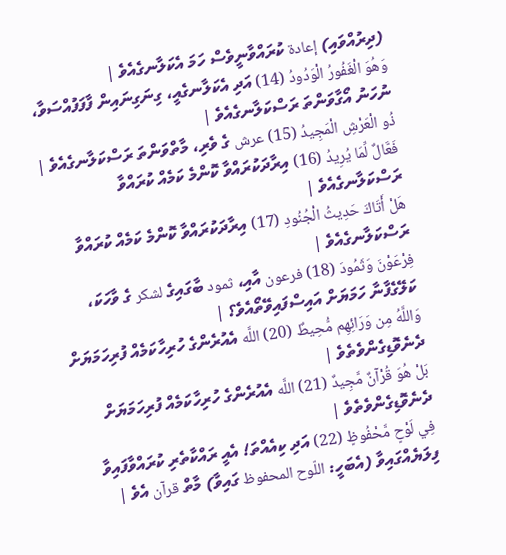(ދިރުއްވައި) إعادة ކުރައްވާނީވެސް ހަމަ އެކަލާނގެއެވެ |
وَهُوَ الْغَفُورُ الْوَدُودُ (14) އަދި އެކަލާނގެއީ، ގިނަގިނައިން ފާފަފުއްސަވާ، ނުހަނު އޯގާވަންތަ ރަސްކަލާނގެއެވެ |
ذُو الْعَرْشِ الْمَجِيدُ (15) عرش ގެ ވެރި، މާތްވަންތަ ރަސްކަލާނގެއެވެ |
فَعَّالٌ لِّمَا يُرِيدُ (16) އިރާދަކުރައްވާ ކޮންމެ ކަމެއް ކުރައްވާ ރަސްކަލާނގެއެވެ |
هَلْ أَتَاكَ حَدِيثُ الْجُنُودِ (17) އިރާދަކުރައްވާ ކޮންމެ ކަމެއް ކުރައްވާ ރަސްކަލާނގެއެވެ |
فِرْعَوْنَ وَثَمُودَ (18) فرعون އާއި، ثمود ބާގައިގެ لشكر ގެ ވާހަކަ، ކަލޭގެފާނާ ހަމަޔަށް އައިސްފައިވޭތޯއެވެ؟ |
وَاللَّهُ مِن وَرَائِهِم مُّحِيطٌ (20) اللَّه އެއުރެންގެ ހުރިހާކަމެއް ފުރިހަމަޔަށް ދެނެވޮޑިގެންވެތެވެ |
بَلْ هُوَ قُرْآنٌ مَّجِيدٌ (21) اللَّه އެއުރެންގެ ހުރިހާކަމެއް ފުރިހަމަޔަށް ދެނެވޮޑިގެންވެތެވެ |
فِي لَوْحٍ مَّحْفُوظٍ (22) އަދި ކިއެއްތަ! އެއީ ރައްކާތެރި ކުރައްވާފައިވާ ފިލަޔެއްގައިވާ (އެބަހީ: اللّوح المحفوظ ގައިވާ) މާތް قرآن އެވެ |